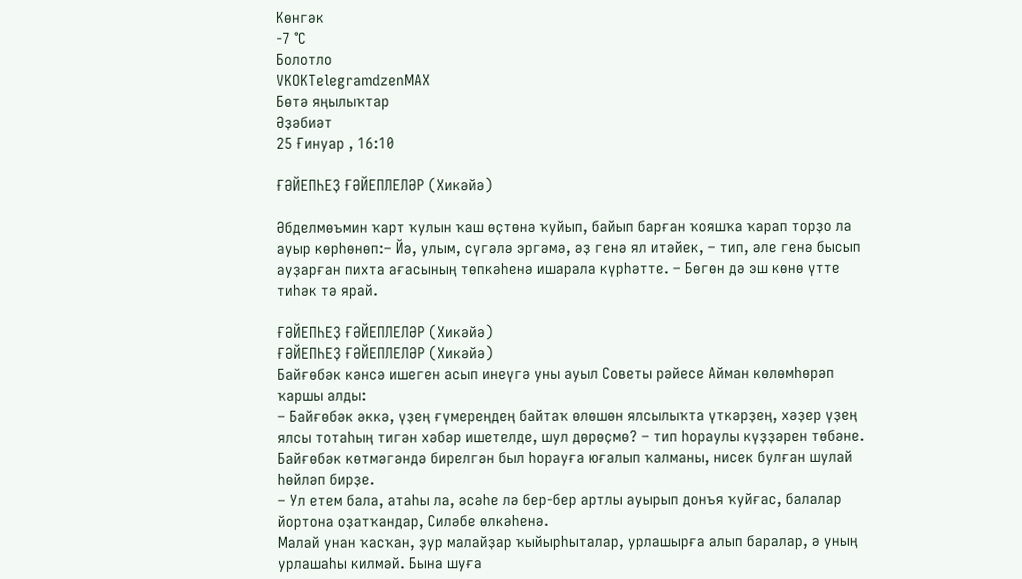Көнгәк
-7 °С
Болотло
VKОКTelegramdzenMAX
Бөтә яңылыҡтар
Әҙәбиәт
25 Ғинуар , 16:10

ҒӘЙЕПҺЕҘ ҒӘЙЕПЛЕЛӘР (Хикәйә)

Әбделмөъмин ҡарт ҡулын ҡаш өҫтөнә ҡуйып, байып барған ҡояшҡа ҡарап торҙо ла ауыр көрһөнөп:– Йә, улым, сүгәлә эргәмә, әҙ генә ял итәйек, – тип, әле генә бысып ауҙарған пихта ағасының төпкәһенә ишарала күрһәтте. – Бөгөн дә эш көнө үтте тиһәк тә ярай.

ҒӘЙЕПҺЕҘ ҒӘЙЕПЛЕЛӘР (Хикәйә)
ҒӘЙЕПҺЕҘ ҒӘЙЕПЛЕЛӘР (Хикәйә)
Байғөбәк кәнсә ишеген асып инеүгә уны ауыл Советы рәйесе Айман көлөмһөрәп ҡаршы алды:
– Байғөбәк әккә, үҙең ғүмереңдең байтаҡ өлөшөн ялсылыҡта үткәрҙең, хәҙер үҙең ялсы тотаһың тигән хәбәр ишетелде, шул дөрөҫмө? – тип һораулы күҙҙәрен төбәне.
Байғөбәк көтмәгәндә бирелгән был һорауға юғалып ҡалманы, нисек булған шулай һөйләп бирҙе.
– Ул етем бала, атаһы ла, әсәһе лә бер-бер артлы ауырып донъя ҡуйғас, балалар йортона оҙатҡандар, Силәбе өлкәһенә.
Малай унан ҡасҡан, ҙур малайҙар ҡыйырһыталар, урлашырға алып баралар, ә уның урлашаһы килмәй. Бына шуға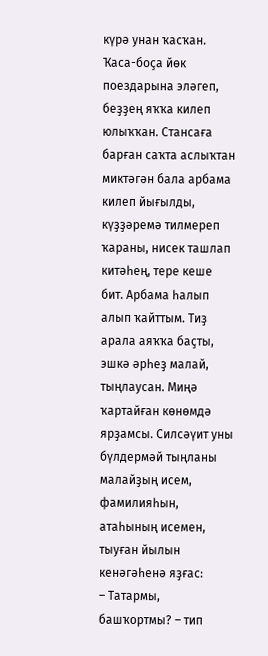күрә унан ҡасҡан. Ҡаса-боҫа йөк поездарына эләгеп, беҙҙең яҡҡа килеп юлыҡҡан. Стансаға барған саҡта аслыҡтан миктәгән бала арбама килеп йығылды, күҙҙәремә тилмереп ҡараны, нисек ташлап китәһең, тере кеше бит. Арбама һалып алып ҡайттым. Тиҙ арала аяҡҡа баҫты, эшкә әрһеҙ малай, тыңлаусан. Миңә ҡартайған көнөмдә ярҙамсы. Силсәүит уны бүлдермәй тыңланы малайҙың исем, фамилияһын, атаһының исемен, тыуған йылын кенәгәһенә яҙғас:
– Татармы, башҡортмы? – тип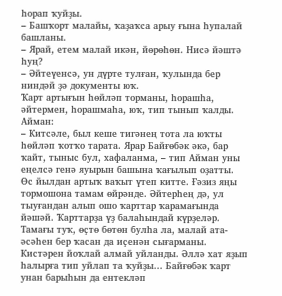һорап ҡуйҙы.
– Башҡорт малайы, ҡаҙаҡса арыу ғына һупалай башланы.
– Ярай, етем малай икән, йөрөһөн. Нисә йәштә һуң?
– Әйтеүенсә, ун дүрте тулған, ҡулында бер ниндәй ҙә документы юҡ.
Ҡарт артығын һөйләп торманы, һорашһа, әйтермен, һорашмаһа, юҡ, тип тынып ҡалды.
Айман:
– Китсәле, был кеше тигәнең тота ла юҡты һөйләп ҡотҡо тарата. Ярар Байғөбәк әкә, бар ҡайт, тыныс бул, хафаланма, – тип Айман уны еңелсә генә яуырын башына ҡағылып оҙатты.
Өс йылдан артыҡ ваҡыт үтеп китте. Ғәзиз яңы тормошона тамам өйрәнде. Әйтерһең дә, ул тыуғандан алып ошо ҡарттар ҡарамағында йәшәй. Ҡарттарҙа үҙ балаһындай күрҙеләр.
Тамағы туҡ, өҫтө бөтөн булһа ла, малай ата-әсәһен бер ҡасан да иҫенән сығарманы. Кистәрен йоҡлай алмай уйланды. Әллә хат яҙып һалырға тип уйлап та ҡуйҙы... Байғөбәк ҡарт унан барыһын да ентекләп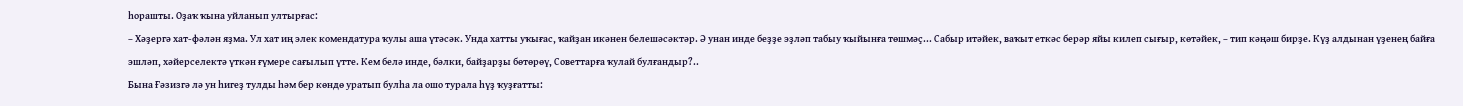һорашты. Оҙаҡ ҡына уйланып ултырғас:
– Хәҙергә хат-фәлән яҙма. Ул хат иң элек комендатура ҡулы аша үтәсәк. Унда хатты уҡығас, ҡайҙан икәнен белешәсәктәр. Ә унан инде беҙҙе эҙләп табыу ҡыйынға төшмәҫ... Сабыр итәйек, ваҡыт еткәс берәр яйы килеп сығыр, көтәйек, – тип кәңәш бирҙе. Күҙ алдынан үҙенең байға эшләп, хәйерселектә үткән ғүмере сағылып үтте. Кем белә инде, бәлки, байҙарҙы бөтөрөү, Советтарға ҡулай булғандыр?..
Бына Ғәзизгә лә ун һигеҙ тулды һәм бер көндө уратып булһа ла ошо турала һүҙ ҡуҙғатты: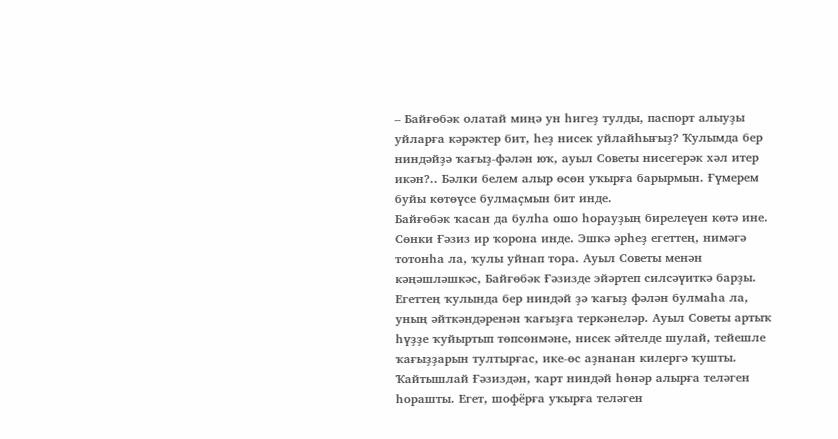– Байғөбәк олатай миңә ун һигеҙ тулды, паспорт алыуҙы уйларға кәрәктер бит, һеҙ нисек уйлайһығыҙ? Ҡулымда бер ниндәйҙә ҡағыҙ-фәлән юҡ, ауыл Советы нисегерәк хәл итер икән?.. Бәлки белем алыр өсөн уҡырға барырмын. Ғүмерем буйы көтөүсе булмаҫмын бит инде.
Байғөбәк ҡасан да булһа ошо һорауҙың бирелеүен көтә ине. Сөнки Ғәзиз ир ҡорона инде. Эшкә әрһеҙ егеттең, нимәгә тотонһа ла, ҡулы уйнап тора. Ауыл Советы менән кәңәшләшкәс, Байғөбәк Ғәзизде эйәртеп силсәүиткә барҙы. Егеттең ҡулында бер ниндәй ҙә ҡағыҙ фәлән булмаһа ла, уның әйткәндәренән ҡағыҙға теркәнеләр. Ауыл Советы артыҡ һүҙҙе ҡуйыртып төпсөнмәне, нисек әйтелде шулай, тейешле ҡағыҙҙарын тултырғас, ике-өс аҙнанан килергә ҡушты. Ҡайтышлай Ғәзиздән, ҡарт ниндәй һөнәр алырға теләген һорашты. Егет, шофёрға уҡырға теләген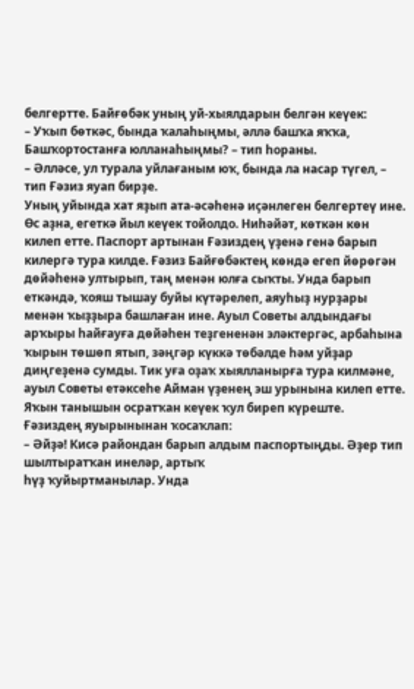белгертте. Байғөбәк уның уй-хыялдарын белгән кеүек:
– Уҡып бөткәс, бында ҡалаһыңмы, әллә башҡа яҡҡа, Башҡортостанға юлланаһыңмы? – тип һораны.
– Әлләсе, ул турала уйлағаным юҡ, бында ла насар түгел, – тип Ғәзиз яуап бирҙе.
Уның уйында хат яҙып ата-әсәһенә иҫәнлеген белгертеү ине. Өс аҙна, егеткә йыл кеүек тойолдо. Ниһәйәт, көткән көн килеп етте. Паспорт артынан Ғәзиздең үҙенә генә барып килергә тура килде. Ғәзиз Байғөбәктең көндә егеп йөрөгән дөйәһенә ултырып, таң менән юлға сыҡты. Унда барып еткәндә, ҡояш тышау буйы күтәрелеп, аяуһыҙ нурҙары менән ҡыҙҙыра башлаған ине. Ауыл Советы алдындағы арҡыры һайғауға дөйәһен теҙгененән эләктергәс, арбаһына ҡырын төшөп ятып, зәңгәр күккә төбәлде һәм уйҙар диңгеҙенә сумды. Тик уға оҙаҡ хыялланырға тура килмәне, ауыл Советы етәксеһе Айман үҙенең эш урынына килеп етте. Яҡын танышын осратҡан кеүек ҡул биреп күреште.
Ғәзиздең яуырынынан ҡосаҡлап:
– Әйҙә! Кисә райондан барып алдым паспортыңды. Әҙер тип шылтыратҡан инеләр, артыҡ
һүҙ ҡуйыртманылар. Унда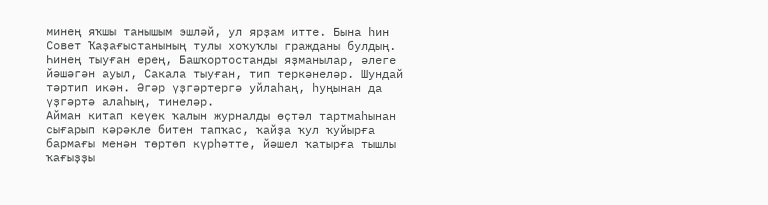минең яҡшы танышым эшләй, ул ярҙам итте. Бына һин Совет Ҡаҙағыстанының тулы хоҡуҡлы гражданы булдың. Һинең тыуған ерең, Башҡортостанды яҙманылар, әлеге йәшәгән ауыл, Сакала тыуған, тип теркәнеләр. Шундай тәртип икән. Әгәр үҙгәртергә уйлаһаң, һуңынан да үҙгәртә алаһың, тинеләр.
Айман китап кеүек ҡалын журналды өҫтәл тартмаһынан сығарып кәрәкле битен тапҡас, ҡайҙа ҡул ҡуйырға бармағы менән төртөп күрһәтте, йәшел ҡатырға тышлы ҡағыҙҙы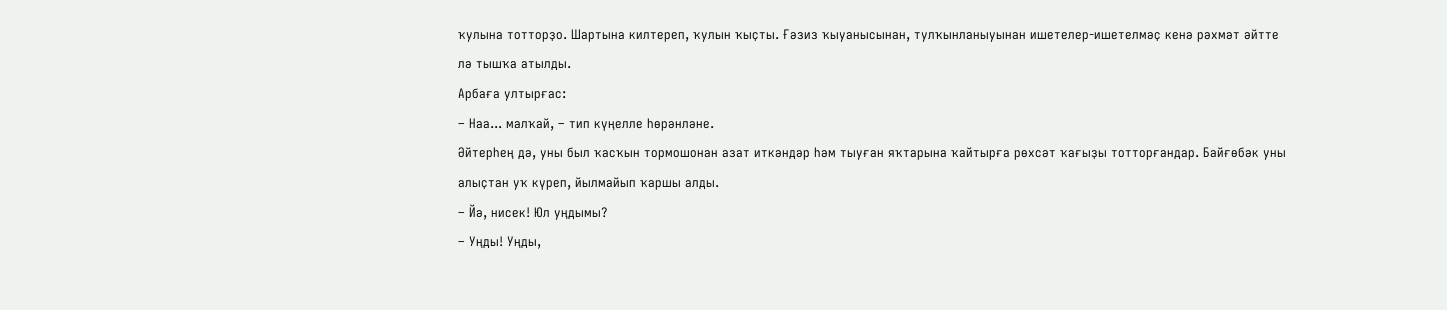ҡулына тотторҙо. Шартына килтереп, ҡулын ҡыҫты. Ғәзиз ҡыуанысынан, тулҡынланыуынан ишетелер-ишетелмәҫ кенә рәхмәт әйтте лә тышҡа атылды.
Арбаға ултырғас:
– Наа... малҡай, – тип күңелле һөрәнләне.
Әйтерһең дә, уны был ҡасҡын тормошонан азат иткәндәр һәм тыуған яҡтарына ҡайтырға рөхсәт ҡағыҙы тотторғандар. Байғөбәк уны алыҫтан уҡ күреп, йылмайып ҡаршы алды.
– Йә, нисек! Юл уңдымы?
– Уңды! Уңды,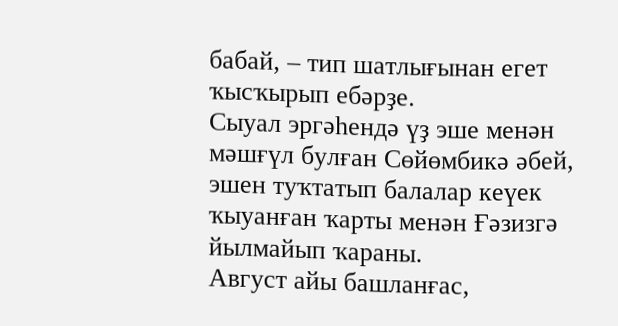бабай, – тип шатлығынан егет ҡысҡырып ебәрҙе.
Сыуал эргәһендә үҙ эше менән мәшғүл булған Сөйөмбикә әбей, эшен туҡтатып балалар кеүек ҡыуанған ҡарты менән Ғәзизгә йылмайып ҡараны.
Август айы башланғас,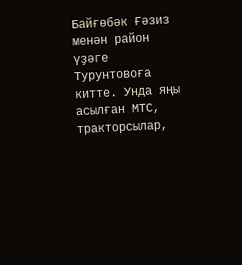Байғөбәк Ғәзиз менән район үҙәге Турунтовоға китте. Унда яңы асылған МТС, тракторсылар,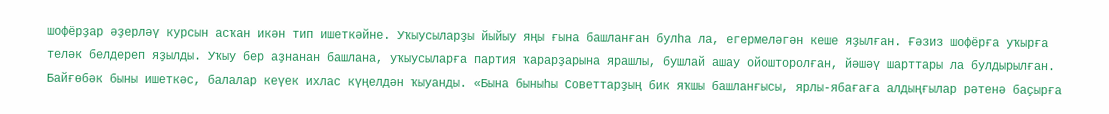шофёрҙар әҙерләү курсын асҡан икән тип ишеткәйне. Уҡыусыларҙы йыйыу яңы ғына башланған булһа ла, егермеләгән кеше яҙылған. Ғәзиз шофёрға уҡырға теләк белдереп яҙылды. Уҡыу бер аҙнанан башлана, уҡыусыларға партия ҡарарҙарына ярашлы, бушлай ашау ойошторолған, йәшәү шарттары ла булдырылған. Байғөбәк быны ишеткәс, балалар кеүек ихлас күңелдән ҡыуанды. «Бына быныһы Советтарҙың бик яҡшы башланғысы, ярлы-ябағаға алдыңғылар рәтенә баҫырға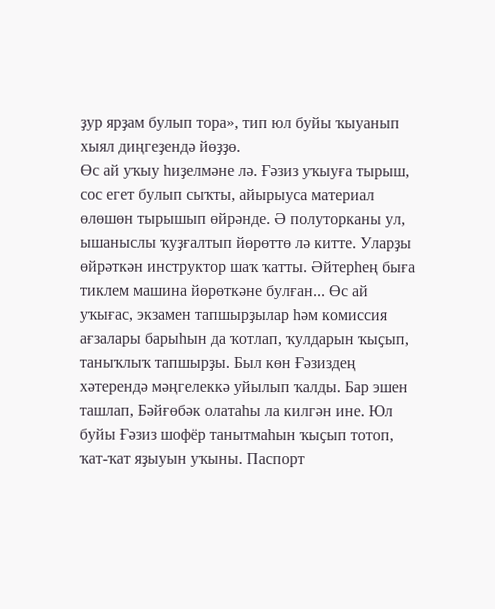ҙур ярҙам булып тора», тип юл буйы ҡыуанып хыял диңгеҙендә йөҙҙө.
Өс ай уҡыу һиҙелмәне лә. Ғәзиз уҡыуға тырыш, сос егет булып сыҡты, айырыуса материал өлөшөн тырышып өйрәнде. Ә полуторканы ул, ышаныслы ҡуҙғалтып йөрөттө лә китте. Уларҙы өйрәткән инструктор шаҡ ҡатты. Әйтерһең быға тиклем машина йөрөткәне булған... Өс ай уҡығас, экзамен тапшырҙылар һәм комиссия ағзалары барыһын да ҡотлап, ҡулдарын ҡыҫып, таныҡлыҡ тапшырҙы. Был көн Ғәзиздең хәтерендә мәңгелеккә уйылып ҡалды. Бар эшен ташлап, Бәйғөбәк олатаһы ла килгән ине. Юл буйы Ғәзиз шофёр танытмаһын ҡыҫып тотоп, ҡат-ҡат яҙыуын уҡыны. Паспорт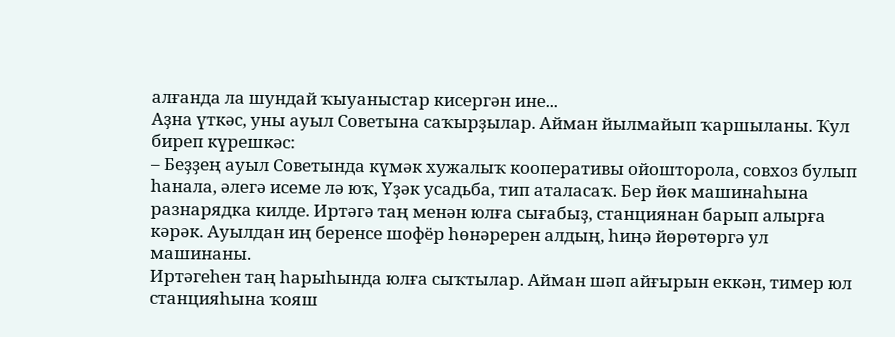алғанда ла шундай ҡыуаныстар кисергән ине...
Аҙна үткәс, уны ауыл Советына саҡырҙылар. Айман йылмайып ҡаршыланы. Ҡул биреп күрешкәс:
– Беҙҙең ауыл Советында күмәк хужалыҡ кооперативы ойошторола, совхоз булып һанала, әлегә исеме лә юҡ, Үҙәк усадьба, тип аталасаҡ. Бер йөк машинаһына разнарядка килде. Иртәгә таң менән юлға сығабыҙ, станциянан барып алырға кәрәк. Ауылдан иң беренсе шофёр һөнәререн алдың, һиңә йөрөтөргә ул машинаны.
Иртәгеһен таң һарыһында юлға сыҡтылар. Айман шәп айғырын еккән, тимер юл станцияһына ҡояш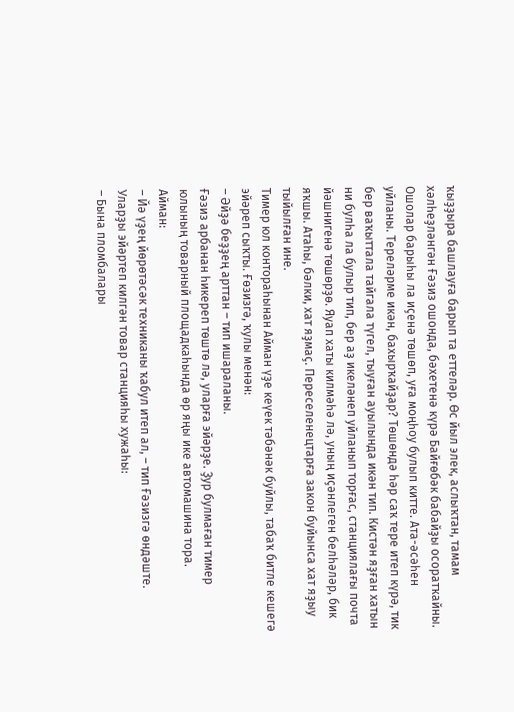ҡыҙҙыра башлауға барып та еттеләр. Өс йыл элек, аслыҡтан, тамам хәлһеҙләнгән Ғәзиз ошонда, бәхетенә күрә Байғөбәк бабайҙы осоратҡайны. Ошолар барыһы ла иҫенә төшөп, уға моңһоу булып китте. Ата-әсәһен уйланы. Тереләрме икән, бахырҡайҙар? Төшөндә һәр саҡ тере итеп күрә, тик бер ваҡыттала тайгала түгел, тыуған ауылында икән тип. Кистән яҙған хатын ни булһа ла булыр тип, бер аҙ икеләнеп уйланып торғас, станциялағы почта йәшнигенә төшөрҙө. Яуап хаты килмәһә лә, уның иҫәнлеген белһәләр, бик яҡшы. Атаһы, бәлки, хат яҙмаҫ. Переселенецтарға закон буйынса хат яҙыу тыйылған ине.
Тимер юл контораһынан Айман үҙе кеүек тәбәнәк буйлы, табаҡ битле кешегә эйәреп сыҡты. Ғөзизгә, ҡулы менән:
– Әйҙә беҙҙең арттан – тип ишараланы.
Ғәзиз арбанан һикереп төштө лә, уларға эйәрҙе. Ҙур булмаған тимер юлының товарный площадкаһында өр яңы ике автомашина тора.
Айман:
– Йә үҙең йөрөтәсәк техниканы ҡабул итеп ал, – тип Ғәзизгә өндәште.
Уларҙы эйәртеп килгән товар станцияһы хужаһы:
– Бына пломбалары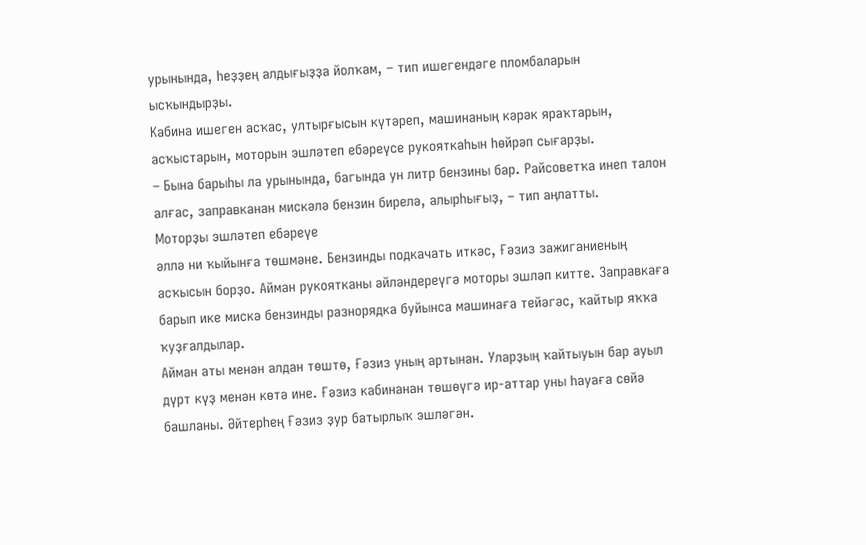урынында, һеҙҙең алдығыҙҙа йолҡам, – тип ишегендәге пломбаларын ысҡындырҙы.
Кабина ишеген асҡас, ултырғысын күтәреп, машинаның кәрәк яраҡтарын, асҡыстарын, моторын эшләтеп ебәреүсе рукояткаһын һөйрәп сығарҙы.
– Бына барыһы ла урынында, багында ун литр бензины бар. Райсоветҡа инеп талон алғас, заправканан мискәлә бензин бирелә, алырһығыҙ, – тип аңлатты.
Моторҙы эшләтеп ебәреүе
әллә ни ҡыйынға төшмәне. Бензинды подкачать иткәс, Ғәзиз зажиганиеның асҡыcын борҙо. Айман рукоятканы әйләндереүгә моторы эшләп китте. Заправкаға барып ике мискә бензинды разнорядка буйынса машинаға тейәгәс, ҡайтыр яҡҡа ҡуҙғалдылар.
Айман аты менән алдан төштө, Ғәзиз уның артынан. Уларҙың ҡайтыуын бар ауыл дүрт күҙ менән көтә ине. Ғәзиз кабинанан төшөүгә ир-аттар уны һауаға сөйә башланы. Әйтерһең Ғәзиз ҙур батырлыҡ эшләгән.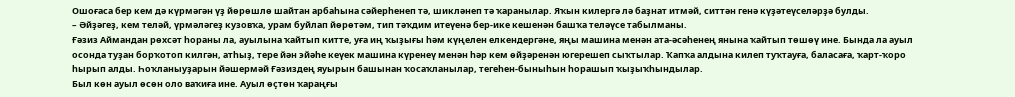Ошоғаса бер кем дә күрмәгән үҙ йөрөшлө шайтан арбаһына сәйерһенеп тә, шикләнеп тә ҡаранылар. Яҡын килергә лә баҙнат итмәй, ситтән генә күҙәтеүселәрҙә булды.
– Әйҙәгеҙ, кем теләй, үрмәләгеҙ кузовҡа, урам буйлап йөрөтәм, тип тәҡдим итеүенә бер-ике кешенән башҡа теләүсе табылманы.
Ғәзиз Аймандан рөхсәт һораны ла, ауылына ҡайтып китте, уға иң ҡыҙығы һәм күңелен елкендергәне, яңы машина менән ата-әсәһенең янына ҡайтып төшөү ине. Бында ла ауыл осонда туҙан борҡотоп килгән, атһыҙ, тере йән эйәһе кеүек машина күренеү менән һәр кем өйҙәренән югерешеп сыҡтылар. Ҡапҡа алдына килеп туҡтауға, баласаға, ҡарт-ҡоро һырып алды. Һоҡланыуҙарын йәшермәй Ғәзиздең яуырын башынан ҡосаҡланылар, тегеһен-быныһын һорашып ҡыҙыҡһындылар.
Был көн ауыл өсөн оло ваҡиға ине. Ауыл өҫтөн ҡараңғы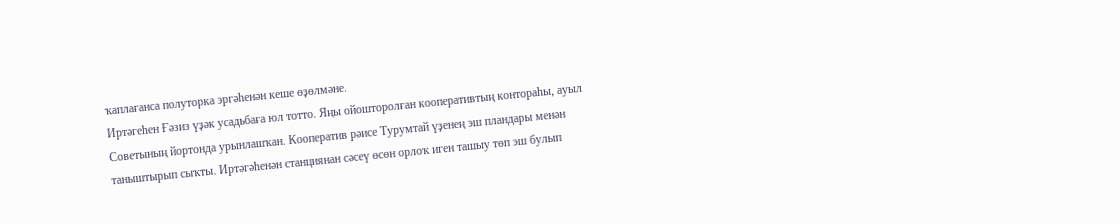ҡаплағанса полуторка эргәһенән кеше өҙөлмәне.
Иртәгеһен Ғәзиз үҙәк усадьбаға юл тотто. Яңы ойошторолған кооперативтың контораһы, ауыл Советының йортонда урынлашҡан. Кооператив рәисе Турумтай үҙенең эш пландары менән таныштырып сыҡты. Иртәгәһенән станциянан сәсеү өсөн орлоҡ иген ташыу төп эш булып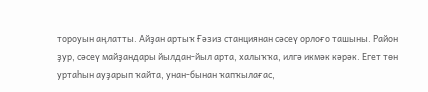тороуын аңлатты. Айҙан артыҡ Ғәзиз станциянан сәсеү орлоғо ташыны. Район ҙур, сәсеү майҙандары йылдан-йыл арта, халыҡҡа, илгә икмәк кәрәк. Егет төн уртаһын ауҙарып ҡайта, унан-бынан ҡапҡылағас,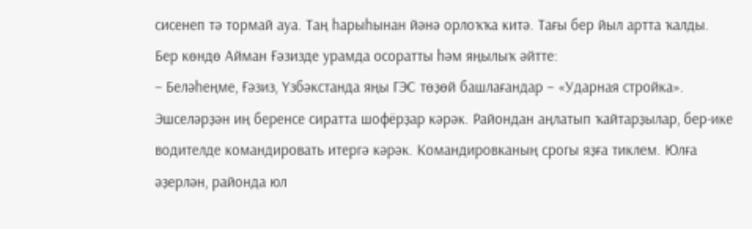сисенеп тә тормай ауа. Таң һарыһынан йәнә орлоҡҡа китә. Тағы бер йыл артта ҡалды. Бер көндө Айман Ғәзизде урамда осоратты һәм яңылыҡ әйтте:
– Беләһеңме, Ғәзиз, Үзбәкстанда яңы ГЭС төҙөй башлағандар – «Ударная стройка». Эшселәрҙән иң беренсе сиратта шофёрҙар кәрәк. Райондан аңлатып ҡайтарҙылар, бер-ике водителде командировать итергә кәрәк. Командировканың срогы яҙға тиклем. Юлға әҙерлән, районда юл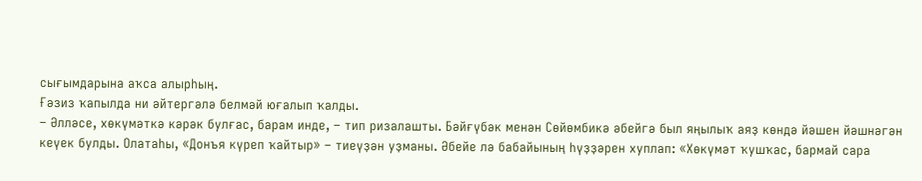сығымдарына аҡса алырһың.
Ғәзиз ҡапылда ни әйтергәлә белмәй юғалып ҡалды.
– Әлләсе, хөкүмәткә кәрәк булғас, барам инде, – тип ризалашты. Бәйғүбәк менән Сөйөмбикә әбейгә был яңылыҡ аяҙ көндә йәшен йәшнәгән кеүек булды. Олатаһы, «Донъя күреп ҡайтыр» – тиеүҙән уҙманы. Әбейе лә бабайының һүҙҙәрен хуплап: «Хөкүмәт ҡушҡас, бармай сара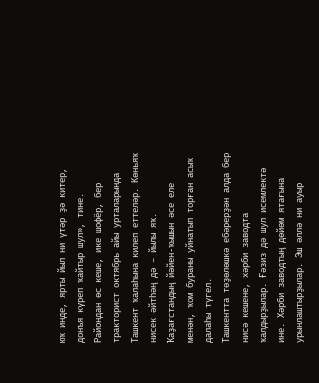юҡ инде, ярты йыл ни үтәр ҙә китер, донъя күреп ҡайтыр шул», тине.
Райондан өс кеше, ике шофёр, бер тракторист октябрь айы урталарында Ташкент ҡалаһына килеп еттеләр. Көньяҡ нисек әйтһәң дә – йылы яҡ. Ҡаҙағстандың йәйен-ҡышын әсе еле менән, ҡом бураны уйнатып торған асыҡ далаһы түгел.
Ташкентта төҙөлөшкә ебәрерҙән алда бер нисә кешене, хәрби заводта ҡалдырҙылар. Ғәзиз дә шул исемлектә ине. Хәрби заводтың дөйөм ятағына урынлаштырҙылар. Эш әллә ни ауыр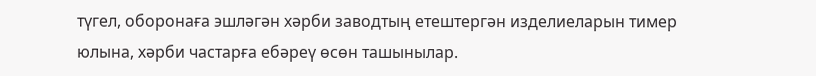түгел, оборонаға эшләгән хәрби заводтың етештергән изделиеларын тимер юлына, хәрби частарға ебәреү өсөн ташынылар.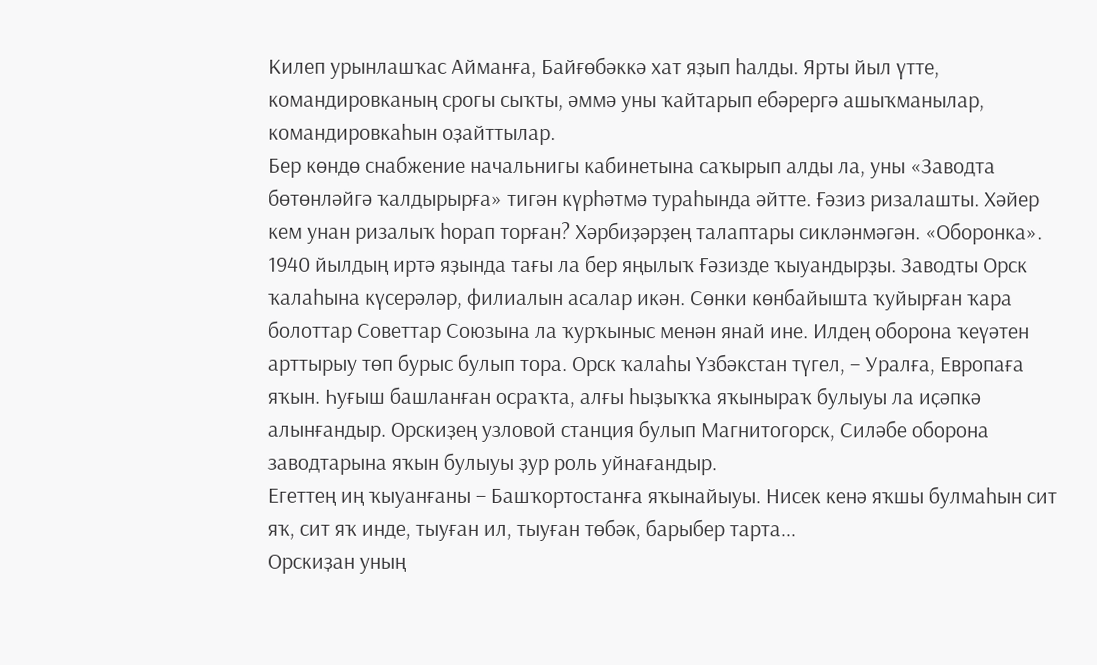Килеп урынлашҡас Айманға, Байғөбәккә хат яҙып һалды. Ярты йыл үтте, командировканың срогы сыҡты, әммә уны ҡайтарып ебәрергә ашыҡманылар, командировкаһын оҙайттылар.
Бер көндө снабжение начальнигы кабинетына саҡырып алды ла, уны «Заводта бөтөнләйгә ҡалдырырға» тигән күрһәтмә тураһында әйтте. Ғәзиз ризалашты. Хәйер кем унан ризалыҡ һорап торған? Хәрбиҙәрҙең талаптары сикләнмәгән. «Оборонка». 1940 йылдың иртә яҙында тағы ла бер яңылыҡ Ғәзизде ҡыуандырҙы. Заводты Орск ҡалаһына күсерәләр, филиалын асалар икән. Сөнки көнбайышта ҡуйырған ҡара болоттар Советтар Союзына ла ҡурҡыныс менән янай ине. Илдең оборона ҡеүәтен арттырыу төп бурыс булып тора. Орск ҡалаһы Үзбәкстан түгел, – Уралға, Европаға яҡын. Һуғыш башланған осраҡта, алғы һыҙыҡҡа яҡыныраҡ булыуы ла иҫәпкә алынғандыр. Орскиҙең узловой станция булып Магнитогорск, Силәбе оборона заводтарына яҡын булыуы ҙур роль уйнағандыр.
Егеттең иң ҡыуанғаны – Башҡортостанға яҡынайыуы. Нисек кенә яҡшы булмаһын сит яҡ, сит яҡ инде, тыуған ил, тыуған төбәк, барыбер тарта...
Орскиҙан уның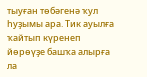тыуған төбәгенә ҡул һуҙымы ара. Тик ауылға
ҡайтып күренеп йөрөүҙе башҡа алырға ла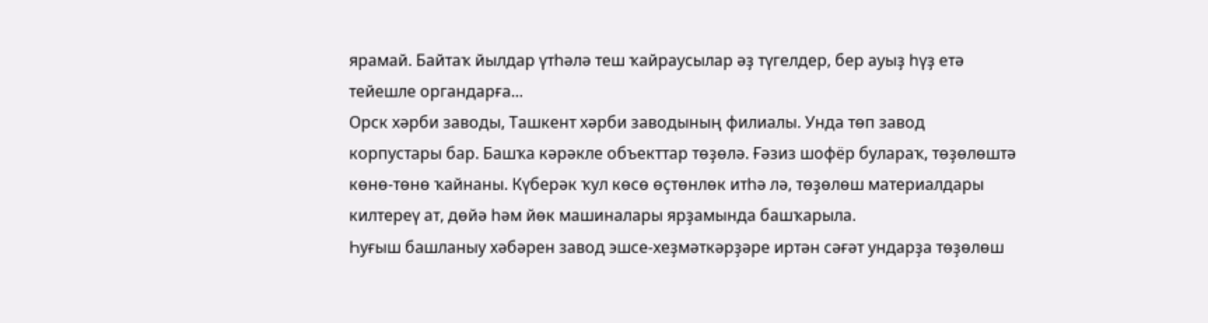ярамай. Байтаҡ йылдар үтһәлә теш ҡайраусылар әҙ түгелдер, бер ауыҙ һүҙ етә тейешле органдарға...
Орск хәрби заводы, Ташкент хәрби заводының филиалы. Унда төп завод корпустары бар. Башҡа кәрәкле объекттар төҙөлә. Ғәзиз шофёр булараҡ, төҙөлөштә көнө-төнө ҡайнаны. Күберәк ҡул көсө өҫтөнлөк итһә лә, төҙөлөш материалдары килтереү ат, дөйә һәм йөк машиналары ярҙамында башҡарыла.
Һуғыш башланыу хәбәрен завод эшсе-хеҙмәткәрҙәре иртән сәғәт ундарҙа төҙөлөш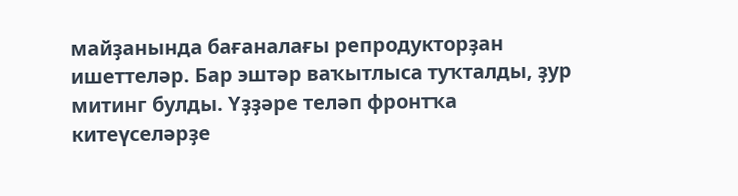майҙанында бағаналағы репродукторҙан ишеттеләр. Бар эштәр ваҡытлыса туҡталды, ҙур митинг булды. Үҙҙәре теләп фронтҡа китеүселәрҙе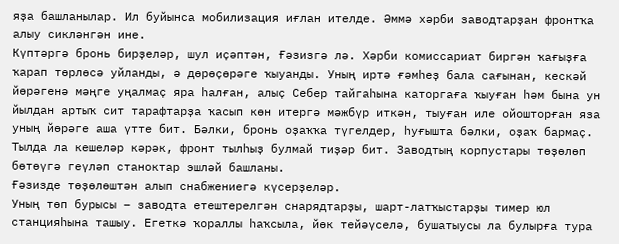яҙа башланылар. Ил буйынса мобилизация иғлан ителде. Әммә хәрби заводтарҙан фронтҡа алыу сикләнгән ине.
Күптәргә бронь бирҙеләр, шул иҫәптән, Ғәзизгә лә. Хәрби комиссариат биргән ҡағыҙға ҡарап төрлөсә уйланды, ә дөрөҫөрәге ҡыуанды. Уның иртә ғәмһеҙ бала сағынан, кескәй йөрәгенә мәңге уңалмаҫ яра һалған, алыҫ Себер тайгаһына каторгаға ҡыуған һәм бына ун йылдан артыҡ сит тарафтарҙа ҡасып көн итергә мәжбүр иткән, тыуған иле ойошторған яза уның йөрәге аша үтте бит. Бәлки, бронь оҙаҡҡа түгелдер, һуғышта бәлки, оҙаҡ бармаҫ. Тылда ла кешеләр кәрәк, фронт тылһыҙ булмай тиҙәр бит. Заводтың корпустары төҙөлөп бөтөүгә геүләп станоктар эшләй башланы.
Ғәзизде төҙөлөштән алып снабжениегә күсерҙеләр.
Уның төп бурысы – заводта етештерелгән снарядтарҙы, шарт-латҡыстарҙы тимер юл станцияһына ташыу. Егеткә ҡораллы һаҡсыла, йөк тейәүселә, бушатыусы ла булырға тура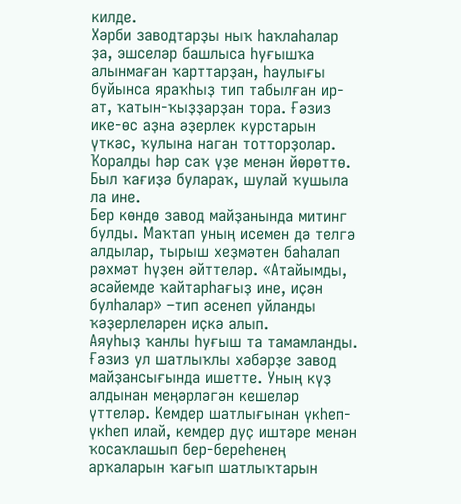килде.
Хәрби заводтарҙы ныҡ һаҡлаһалар ҙа, эшселәр башлыса һуғышҡа алынмаған ҡарттарҙан, һаулығы буйынса яраҡһыҙ тип табылған ир-ат, ҡатын-ҡыҙҙарҙан тора. Ғәзиз ике-өс аҙна әҙерлек курстарын үткәс, ҡулына наган тотторҙолар. Ҡоралды һәр саҡ үҙе менән йөрөттө. Был ҡағиҙә булараҡ, шулай ҡушыла ла ине.
Бер көндө завод майҙанында митинг булды. Маҡтап уның исемен дә телгә алдылар, тырыш хеҙмәтен баһалап рәхмәт һүҙен әйттеләр. «Атайымды, әсәйемде ҡайтарһағыҙ ине, иҫән булһалар» –тип әсенеп уйланды ҡәҙерлеләрен иҫкә алып.
Аяуһыҙ ҡанлы һуғыш та тамамланды. Ғәзиз ул шатлыҡлы хәбәрҙе завод майҙансығында ишетте. Уның күҙ алдынан меңәрләгән кешеләр үттеләр. Кемдер шатлығынан үкһеп-үкһеп илай, кемдер дуҫ иштәре менән ҡосаҡлашып бер-береһенең арҡаларын ҡағып шатлыҡтарын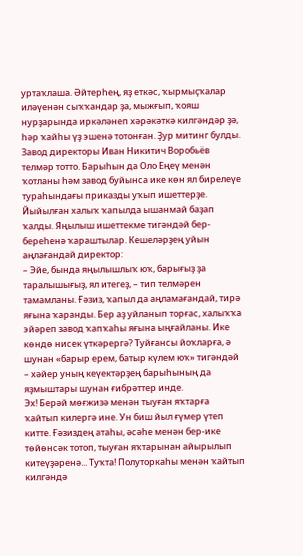уртаҡлаша. Әйтерһең, яҙ еткәс, ҡырмыҫҡалар иләүенән сыҡҡандар ҙа, мыжғып, ҡояш нурҙарында иркәләнеп хәрәкәткә килгәндәр ҙә, һәр ҡайһы үҙ эшенә тотонған. Ҙур митинг булды. Завод директоры Иван Никитич Воробьёв телмәр тотто. Барыһын да Оло Еңеү менән ҡотланы һәм завод буйынса ике көн ял бирелеүе тураһындағы приказды уҡып ишеттерҙе. Йыйылған халыҡ ҡапылда ышанмай баҙап ҡалды. Яңылыш ишеттекме тигәндәй бер-береһенә ҡараштылар. Кешеләрҙең уйын аңлағандай директор:
– Эйе, бында яңылышлыҡ юҡ, барығыҙ ҙа таралышығыҙ, ял итегеҙ, – тип телмәрен тамамланы. Ғәзиз, ҡапыл да аңламағандай, тирә яғына ҡаранды. Бер аҙ уйланып торғас, халыҡҡа эйәреп завод ҡапҡаһы яғына ыңғайланы. Ике көндө нисек үткәрергә? Туйғансы йоҡларға, ә шунан «барыр ерем, батыр күлем юҡ» тигәндәй – хәйер уның кеүектәрҙең барыһының да яҙмыштары шунан ғибрәттер инде.
Эх! Берәй мөғжизә менән тыуған яҡтарға ҡайтып килергә ине. Ун биш йыл ғүмер үтеп китте. Ғәзиздең атаһы, әсәһе менән бер-ике төйөнсәк тотоп, тыуған яҡтарынан айырылып китеүҙәренә... Туҡта! Полуторкаһы менән ҡайтып килгәндә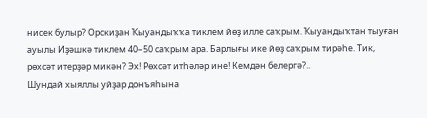нисек булыр? Орскиҙан Ҡыуандыҡҡа тиклем йөҙ илле саҡрым. Ҡыуандыҡтан тыуған ауылы Иҙәшкә тиклем 40–50 саҡрым ара. Барлығы ике йөҙ саҡрым тирәһе. Тик, рөхсәт итерҙәр микән? Эх! Рөхсәт итһәләр ине! Кемдән белергә?..
Шундай хыяллы уйҙар донъяһына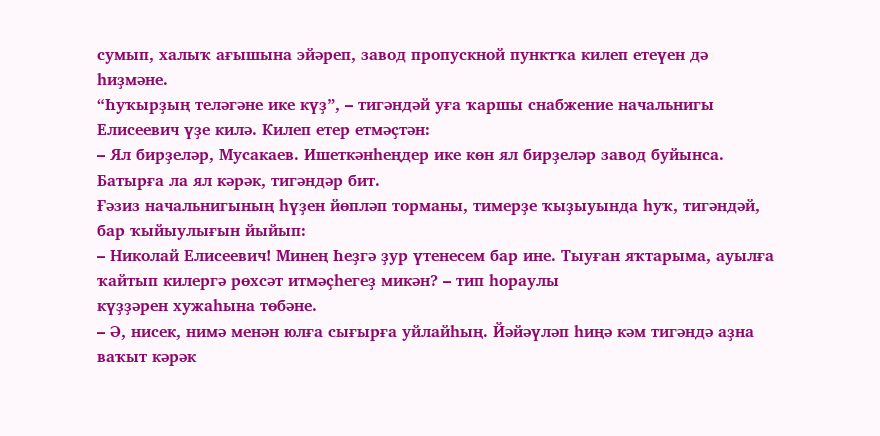сумып, халыҡ ағышына эйәреп, завод пропускной пунктҡа килеп етеүен дә һиҙмәне.
“Һуҡырҙың теләгәне ике күҙ”, – тигәндәй уға ҡаршы снабжение начальнигы Елисеевич үҙе килә. Килеп етер етмәҫтән:
– Ял бирҙеләр, Мусакаев. Ишеткәнһеңдер ике көн ял бирҙеләр завод буйынса. Батырға ла ял кәрәк, тигәндәр бит.
Ғәзиз начальнигының һүҙен йөпләп торманы, тимерҙе ҡыҙыуында һуҡ, тигәндәй, бар ҡыйыулығын йыйып:
– Николай Елисеевич! Минең Һеҙгә ҙур үтенесем бар ине. Тыуған яҡтарыма, ауылға ҡайтып килергә рөхсәт итмәҫһегеҙ микән? – тип һораулы
күҙҙәрен хужаһына төбәне.
– Ә, нисек, нимә менән юлға сығырға уйлайһың. Йәйәүләп һиңә кәм тигәндә аҙна ваҡыт кәрәк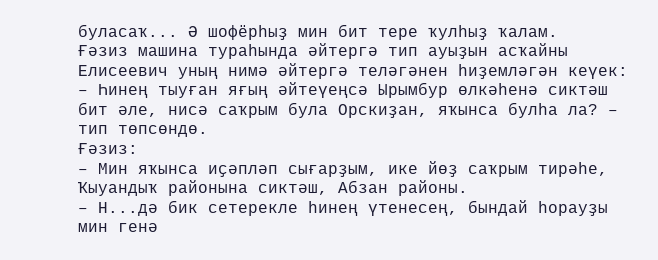буласаҡ... Ә шофёрһыҙ мин бит тере ҡулһыҙ ҡалам.
Ғәзиз машина тураһында әйтергә тип ауыҙын асҡайны Елисеевич уның нимә әйтергә теләгәнен һиҙемләгән кеүек:
– Һинең тыуған яғың әйтеүеңсә Ырымбур өлкәһенә сиктәш бит әле, нисә саҡрым була Орскиҙан, яҡынса булһа ла? – тип төпсөндө.
Ғәзиз:
– Мин яҡынса иҫәпләп сығарҙым, ике йөҙ саҡрым тирәһе, Ҡыуандыҡ районына сиктәш, Абзан районы.
– Н...дә бик сетерекле һинең үтенесең, бындай һорауҙы мин генә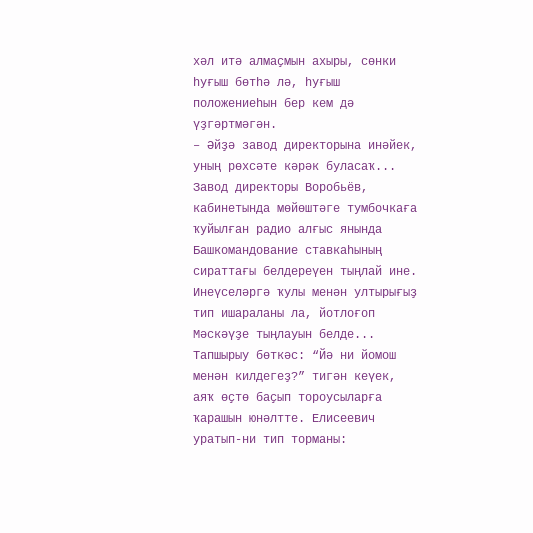хәл итә алмаҫмын ахыры, сөнки һуғыш бөтһә лә, һуғыш положениеһын бер кем дә үҙгәртмәгән.
– Әйҙә завод директорына инәйек, уның рөхсәте кәрәк буласаҡ...
Завод директоры Воробьёв, кабинетында мөйөштәге тумбочкаға ҡуйылған радио алғыс янында Башкомандование ставкаһының сираттағы белдереүен тыңлай ине. Инеүселәргә ҡулы менән ултырығыҙ тип ишараланы ла, йотлоғоп Мәскәүҙе тыңлауын белде...
Тапшырыу бөткәс: “Йә ни йомош менән килдегеҙ?” тигән кеүек, аяҡ өҫтө баҫып тороусыларға ҡарашын юнәлтте. Елисеевич уратып-ни тип торманы: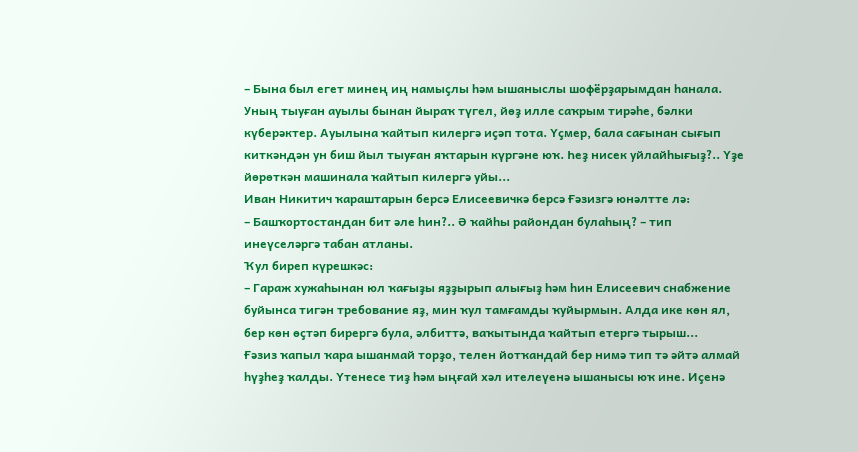– Бына был егет минең иң намыҫлы һәм ышаныслы шофёрҙарымдан һанала. Уның тыуған ауылы бынан йыраҡ түгел, йөҙ илле саҡрым тирәһе, бәлки күберәктер. Ауылына ҡайтып килергә иҫәп тота. Үҫмер, бала сағынан сығып киткәндән ун биш йыл тыуған яҡтарын күргәне юҡ. Һеҙ нисек уйлайһығыҙ?.. Үҙе йөрөткән машинала ҡайтып килергә уйы...
Иван Никитич ҡараштарын берсә Елисеевичкә берсә Ғәзизгә юнәлтте лә:
– Башҡортостандан бит әле һин?.. Ә ҡайһы райондан булаһың? – тип инеүселәргә табан атланы.
Ҡул биреп күрешкәс:
– Гараж хужаһынан юл ҡағыҙы яҙҙырып алығыҙ һәм һин Елисеевич снабжение буйынса тигән требование яҙ, мин ҡул тамғамды ҡуйырмын. Алда ике көн ял, бер көн өҫтәп бирергә була, әлбиттә, ваҡытында ҡайтып етергә тырыш...
Ғәзиз ҡапыл ҡара ышанмай торҙо, телен йотҡандай бер нимә тип тә әйтә алмай һүҙһеҙ ҡалды. Үтенесе тиҙ һәм ыңғай хәл ителеүенә ышанысы юҡ ине. Иҫенә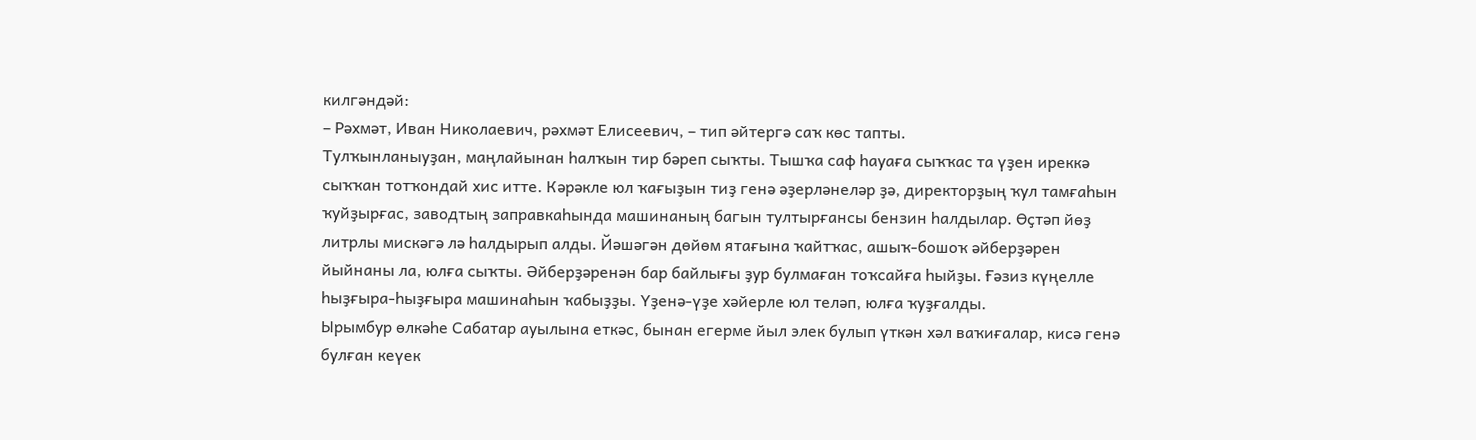килгәндәй:
– Рәхмәт, Иван Николаевич, рәхмәт Елисеевич, – тип әйтергә саҡ көс тапты.
Тулҡынланыуҙан, маңлайынан һалҡын тир бәреп сыҡты. Тышҡа саф һауаға сыҡҡас та үҙен иреккә сыҡҡан тотҡондай хис итте. Кәрәкле юл ҡағыҙын тиҙ генә әҙерләнеләр ҙә, директорҙың ҡул тамғаһын ҡуйҙырғас, заводтың заправкаһында машинаның багын тултырғансы бензин һалдылар. Өҫтәп йөҙ литрлы мискәгә лә һалдырып алды. Йәшәгән дөйөм ятағына ҡайтҡас, ашыҡ-бошоҡ әйберҙәрен йыйнаны ла, юлға сыҡты. Әйберҙәренән бар байлығы ҙур булмаған тоҡсайға һыйҙы. Ғәзиз күңелле һыҙғыра-һыҙғыра машинаһын ҡабыҙҙы. Үҙенә-үҙе хәйерле юл теләп, юлға ҡуҙғалды.
Ырымбур өлкәһе Сабатар ауылына еткәс, бынан егерме йыл элек булып үткән хәл ваҡиғалар, кисә генә булған кеүек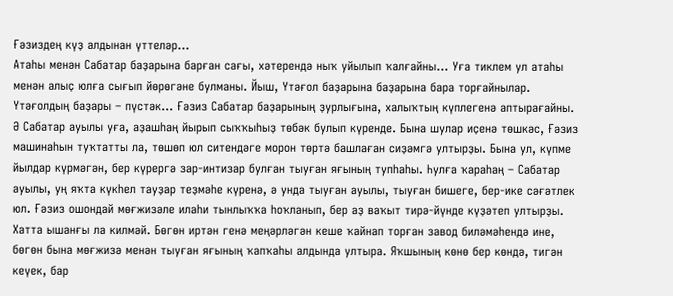Ғәзиздең күҙ алдынан үттеләр...
Атаһы менән Сабатар баҙарына барған сағы, хәтерендә ныҡ уйылып ҡалғайны... Уға тиклем ул атаһы менән алыҫ юлға сығып йөрөгәне булманы. Йыш, Үтәғол баҙарына баҙарына бара торғайнылар. Үтәғолдың баҙары – пүстәк... Ғәзиз Сабатар баҙарының ҙурлығына, халыҡтың күплегенә аптырағайны. Ә Сабатар ауылы уға, аҙашһаң йырып сыҡҡыһыҙ төбәк булып күренде. Бына шулар иҫенә төшкәс, Ғәзиз машинаһын туҡтатты ла, төшөп юл ситендәге морон төртә башлаған сиҙәмгә ултырҙы. Бына ул, күпме йылдар күрмәгән, бер күрергә зар-интизар булған тыуған яғының тупһаһы. Һулға ҡараһаң – Сабатар ауылы, уң яҡта күкһел тауҙар теҙмәһе күренә, ә унда тыуған ауылы, тыуған бишеге, бер-ике сәғәтлек юл. Ғәзиз ошондай мөғжизәле илаһи тынлыҡҡа һоҡланып, бер аҙ ваҡыт тирә-йүнде күҙәтеп ултырҙы. Хатта ышанғы ла килмәй. Бөгөн иртән генә меңәрләгән кеше ҡайнап торған завод биләмәһендә ине, бөгөн бына мөғжизә менән тыуған яғының ҡапҡаһы алдында ултыра. Яҡшының көнө бер көндә, тигән кеүек, бар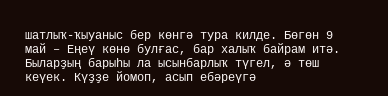шатлыҡ-ҡыуаныс бер көнгә тура килде. Бөгөн 9 май – Еңеү көнө булғас, бар халыҡ байрам итә. Быларҙың барыһы ла ысынбарлыҡ түгел, ә төш кеүек. Күҙҙе йомоп, асып ебәреүгә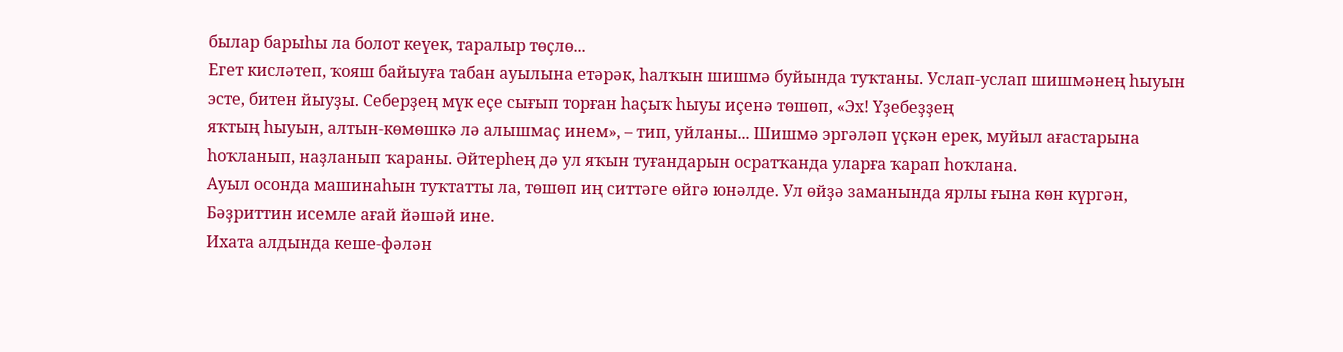былар барыһы ла болот кеүек, таралыр төҫлө...
Егет кисләтеп, ҡояш байыуға табан ауылына етәрәк, һалҡын шишмә буйында туҡтаны. Услап-услап шишмәнең һыуын эсте, битен йыуҙы. Себерҙең мүк еҫе сығып торған һаҫыҡ һыуы иҫенә төшөп, «Эх! Үҙебеҙҙең
яҡтың һыуын, алтын-көмөшкә лә алышмаҫ инем», – тип, уйланы... Шишмә эргәләп үҫкән ерек, муйыл ағастарына һоҡланып, наҙланып ҡараны. Әйтерһең дә ул яҡын туғандарын осратҡанда уларға ҡарап һоҡлана.
Ауыл осонда машинаһын туҡтатты ла, төшөп иң ситтәге өйгә юнәлде. Ул өйҙә заманында ярлы ғына көн күргән, Бәҙриттин исемле ағай йәшәй ине.
Ихата алдында кеше-фәлән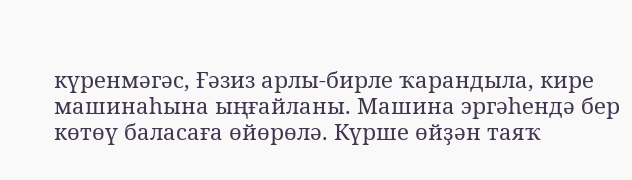күренмәгәс, Ғәзиз арлы-бирле ҡарандыла, кире машинаһына ыңғайланы. Машина эргәһендә бер көтөү баласаға өйөрөлә. Күрше өйҙән таяҡ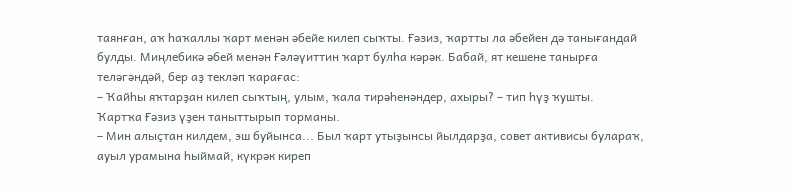таянған, аҡ һаҡаллы ҡарт менән әбейе килеп сыҡты. Ғәзиз, ҡартты ла әбейен дә танығандай булды. Миңлебикә әбей менән Ғәләүиттин ҡарт булһа кәрәк. Бабай, ят кешене танырға теләгәндәй, бер аҙ текләп ҡарағас:
– Ҡайһы яҡтарҙан килеп сыҡтың, улым, ҡала тирәһенәндер, ахыры? – тип һүҙ ҡушты.
Ҡартҡа Ғәзиз үҙен таныттырып торманы.
– Мин алыҫтан килдем, эш буйынса... Был ҡарт утыҙынсы йылдарҙа, совет активисы булараҡ, ауыл урамына һыймай, күкрәк киреп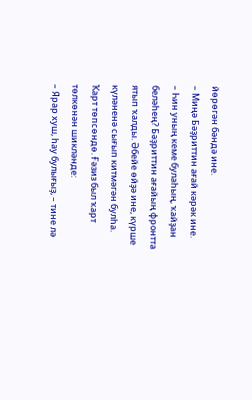йөрөгән бәндә ине.
– Миңә Бәҙриттин ағай кәрәк ине.
– Һин уның кеме булаһың, ҡайҙан беләһең? Бәҙриттин ағайың фронтта ятып ҡалды. Әбейе өйҙә ине, күрше күләненә сығып китмәгән булһа.
Ҡарт төпсөндө. Ғәзиз был ҡарт төлкөнән шикләнде:
– Ярар хуш, һау булығыҙ, – тине лә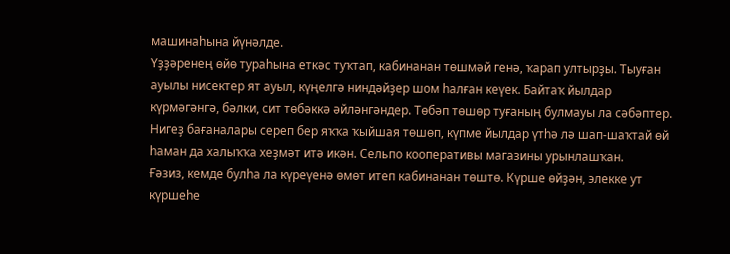машинаһына йүнәлде.
Үҙҙәренең өйө тураһына еткәс туҡтап, кабинанан төшмәй генә, ҡарап ултырҙы. Тыуған ауылы нисектер ят ауыл, күңелгә ниндәйҙер шом һалған кеүек. Байтаҡ йылдар күрмәгәнгә, бәлки, сит төбәккә әйләнгәндер. Төбәп төшөр туғаның булмауы ла сәбәптер. Нигеҙ бағаналары сереп бер яҡҡа ҡыйшая төшөп, күпме йылдар үтһә лә шап-шаҡтай өй һаман да халыҡҡа хеҙмәт итә икән. Сельпо кооперативы магазины урынлашҡан.
Ғәзиз, кемде булһа ла күреүенә өмөт итеп кабинанан төштө. Күрше өйҙән, элекке ут күршеһе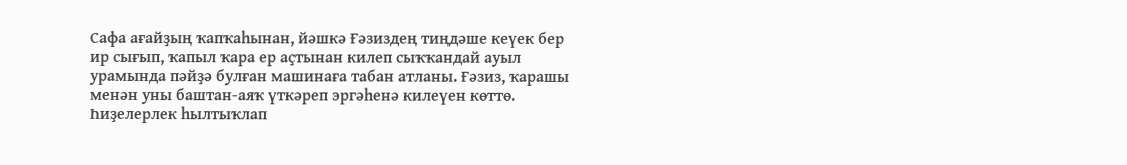Сафа ағайҙың ҡапҡаһынан, йәшкә Ғәзиздең тиңдәше кеүек бер ир сығып, ҡапыл ҡара ер аҫтынан килеп сыҡҡандай ауыл урамында пәйҙә булған машинаға табан атланы. Ғәзиз, ҡарашы менән уны баштан-аяҡ үткәреп эргәһенә килеүен көттө. Һиҙелерлек һылтыҡлап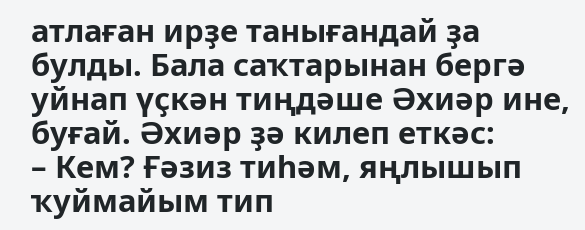атлаған ирҙе танығандай ҙа булды. Бала саҡтарынан бергә уйнап үҫкән тиңдәше Әхиәр ине, буғай. Әхиәр ҙә килеп еткәс:
– Кем? Ғәзиз тиһәм, яңлышып ҡуймайым тип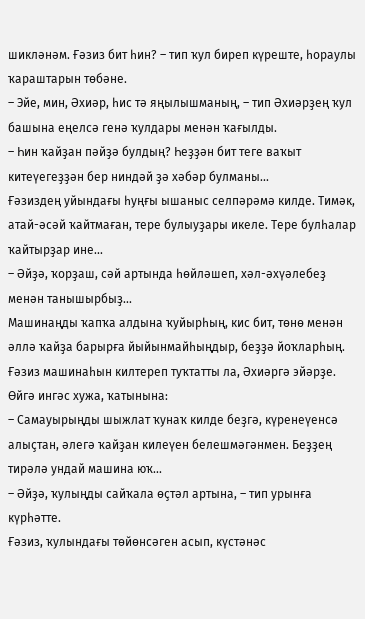шикләнәм. Ғәзиз бит һин? – тип ҡул биреп күреште, һораулы ҡараштарын төбәне.
– Эйе, мин, Әхиәр, һис тә яңылышманың, – тип Әхиәрҙең ҡул башына еңелсә генә ҡулдары менән ҡағылды.
– Һин ҡайҙан пәйҙә булдың? Һеҙҙән бит теге ваҡыт китеүегеҙҙән бер ниндәй ҙә хәбәр булманы...
Ғәзиздең уйындағы һуңғы ышаныс селпәрәмә килде. Тимәк, атай-әсәй ҡайтмаған, тере булыуҙары икеле. Тере булһалар ҡайтырҙар ине...
– Әйҙә, ҡорҙаш, сәй артында һөйләшеп, хәл-әхүәлебеҙ менән танышырбыҙ...
Машинаңды ҡапҡа алдына ҡуйырһың, кис бит, төнө менән әллә ҡайҙа барырға йыйынмайһыңдыр, беҙҙә йоҡларһың.
Ғәзиз машинаһын килтереп туҡтатты ла, Әхиәргә эйәрҙе. Өйгә ингәс хужа, ҡатынына:
– Самауырыңды шыжлат ҡунаҡ килде беҙгә, күренеүенсә алыҫтан, әлегә ҡайҙан килеүен белешмәгәнмен. Беҙҙең тирәлә ундай машина юҡ...
– Әйҙә, ҡулыңды сайҡала өҫтәл артына, – тип урынға күрһәтте.
Ғәзиз, ҡулындағы төйөнсәген асып, күстәнәс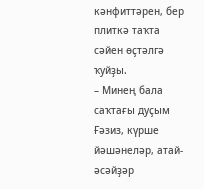кәнфиттәрен, бер плиткә таҡта сәйен өҫтәлгә ҡуйҙы.
– Минең бала саҡтағы дуҫым Ғәзиз, күрше йәшәнеләр, атай-әсәйҙәр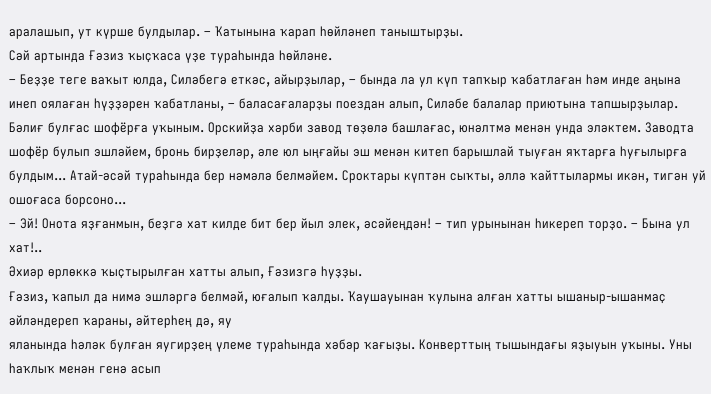аралашып, ут күрше булдылар. – Ҡатынына ҡарап һөйләнеп таныштырҙы.
Сәй артында Ғәзиз ҡыҫҡаса үҙе тураһында һөйләне.
– Беҙҙе теге ваҡыт юлда, Силәбегә еткәс, айырҙылар, – бында ла ул күп тапҡыр ҡабатлаған һәм инде аңына инеп оялаған һүҙҙәрен ҡабатланы, – баласағаларҙы поездан алып, Силәбе балалар приютына тапшырҙылар. Бәлиғ булғас шофёрға уҡыным. Орскийҙа хәрби завод төҙөлә башлағас, юнәлтмә менән унда эләктем. Заводта шофёр булып эшләйем, бронь бирҙеләр, әле юл ыңғайы эш менән китеп барышлай тыуған яҡтарға һуғылырға булдым... Атай-әсәй тураһында бер нәмәлә белмәйем. Сроктары күптән сыҡты, әллә ҡайттылармы икән, тигән уй ошоғаса борсоно...
– Эй! Онота яҙғанмын, беҙгә хат килде бит бер йыл элек, әсәйеңдән! – тип урынынан һикереп торҙо. – Бына ул хат!..
Әхиәр өрлөккә ҡыҫтырылған хатты алып, Ғәзизгә һуҙҙы.
Ғәзиз, ҡапыл да нимә эшләргә белмәй, юғалып ҡалды. Ҡаушауынан ҡулына алған хатты ышаныр-ышанмаҫ әйләндереп ҡараны, әйтерһең дә, яу
яланында һәләк булған яугирҙең үлеме тураһында хәбәр ҡағыҙы. Конверттың тышындағы яҙыуын уҡыны. Уны һаҡлыҡ менән генә асып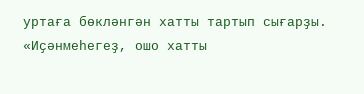уртаға бөкләнгән хатты тартып сығарҙы.
«Иҫәнмеһегеҙ, ошо хатты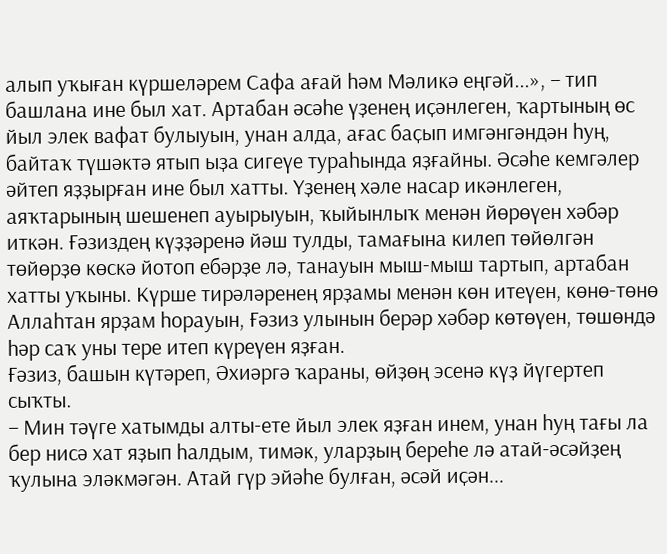алып уҡыған күршеләрем Сафа ағай һәм Мәликә еңгәй...», – тип башлана ине был хат. Артабан әсәһе үҙенең иҫәнлеген, ҡартының өс йыл элек вафат булыуын, унан алда, ағас баҫып имгәнгәндән һуң, байтаҡ түшәктә ятып ыҙа сигеүе тураһында яҙғайны. Әсәһе кемгәлер әйтеп яҙҙырған ине был хатты. Үҙенең хәле насар икәнлеген, аяҡтарының шешенеп ауырыуын, ҡыйынлыҡ менән йөрөүен хәбәр иткән. Ғәзиздең күҙҙәренә йәш тулды, тамағына килеп төйөлгән төйөрҙө көскә йотоп ебәрҙе лә, танауын мыш-мыш тартып, артабан хатты уҡыны. Күрше тирәләренең ярҙамы менән көн итеүен, көнө-төнө Аллаһтан ярҙам һорауын, Ғәзиз улынын берәр хәбәр көтөүен, төшөндә һәр саҡ уны тере итеп күреүен яҙған.
Ғәзиз, башын күтәреп, Әхиәргә ҡараны, өйҙөң эсенә күҙ йүгертеп сыҡты.
– Мин тәүге хатымды алты-ете йыл элек яҙған инем, унан һуң тағы ла бер нисә хат яҙып һалдым, тимәк, уларҙың береһе лә атай-әсәйҙең ҡулына эләкмәгән. Атай гүр эйәһе булған, әсәй иҫән...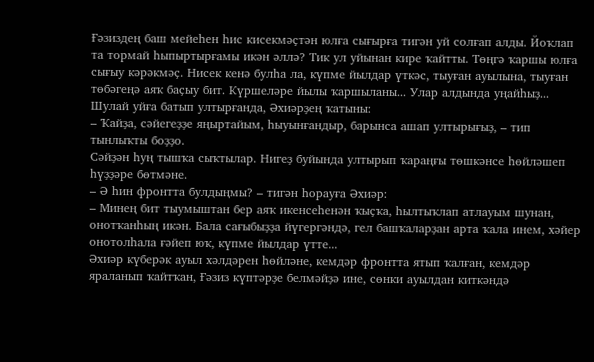Ғәзиздең баш мейеһен һис кисекмәҫтән юлға сығырға тигән уй солғап алды. Йоҡлап та тормай һыпыртырғамы икән әллә? Тик ул уйынан кире ҡайтты. Төңгә ҡаршы юлға сығыу кәрәкмәҫ. Нисек кенә булһа ла, күпме йылдар үткәс, тыуған ауылына, тыуған төбәгеңә аяҡ баҫыу бит. Күршеләре йылы ҡаршыланы... Улар алдында уңайһыҙ... Шулай уйға батып ултырғанда, Әхиәрҙең ҡатыны:
– Ҡайҙа, сәйегеҙҙе яңыртайым, һыуынғандыр, барынса ашап ултырығыҙ, – тип тынлыҡты боҙҙо.
Сәйҙән һуң тышҡа сыҡтылар. Нигеҙ буйында ултырып ҡараңғы төшкәнсе һөйләшеп һүҙҙәре бөтмәне.
– Ә һин фронтта булдыңмы? – тигән һорауға Әхиәр:
– Минең бит тыумыштан бер аяҡ икенсеһенән ҡыҫҡа, һылтыҡлап атлауым шунан, онотҡанһың икән. Бала сағыбыҙҙа йүгергәндә, гел башҡаларҙан арта ҡала инем, хәйер онотолһала ғәйеп юҡ, күпме йылдар үтте...
Әхиәр күберәк ауыл хәлдәрен һөйләне, кемдәр фронтта ятып ҡалған, кемдәр яраланып ҡайтҡан, Ғәзиз күптәрҙе белмәйҙә ине, сөнки ауылдан киткәндә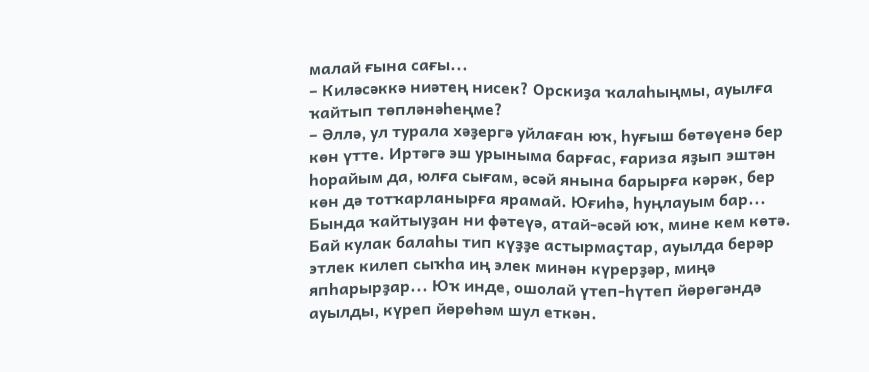малай ғына сағы...
– Киләсәккә ниәтең нисек? Орскиҙа ҡалаһыңмы, ауылға ҡайтып төпләнәһеңме?
– Әллә, ул турала хәҙергә уйлаған юҡ, һуғыш бөтөүенә бер көн үтте. Иртәгә эш урыныма барғас, ғариза яҙып эштән һорайым да, юлға сығам, әсәй янына барырға кәрәк, бер көн дә тотҡарланырға ярамай. Юғиһә, һуңлауым бар... Бында ҡайтыуҙан ни фәтеүә, атай-әсәй юҡ, мине кем көтә. Бай кулак балаһы тип күҙҙе астырмаҫтар, ауылда берәр этлек килеп сыҡһа иң элек минән күрерҙәр, миңә япһарырҙар... Юҡ инде, ошолай үтеп-һүтеп йөрөгәндә ауылды, күреп йөрөһәм шул еткән.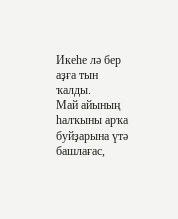Икеһе лә бер аҙға тын ҡалды.
Май айының һалҡыны арҡа буйҙарына үтә башлағас,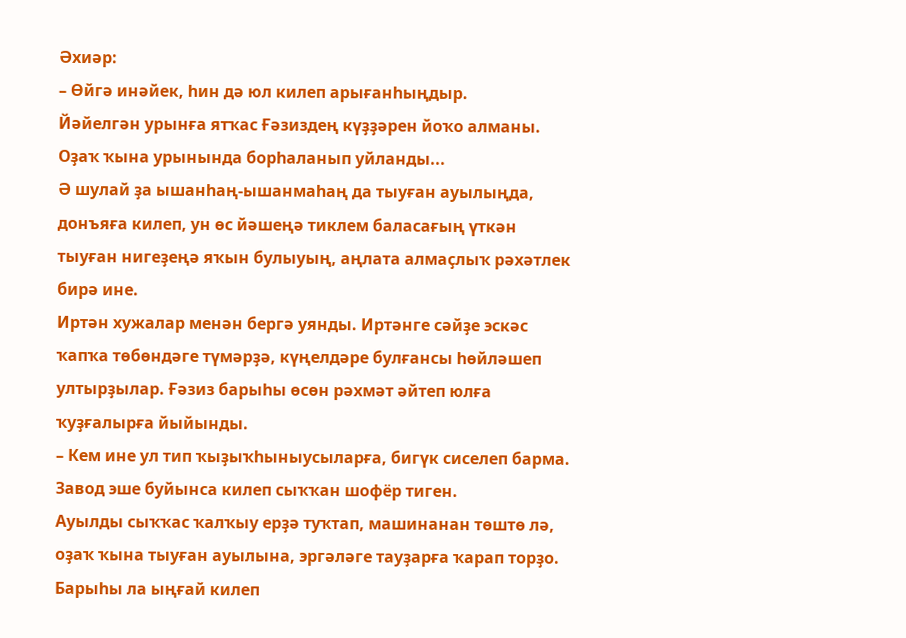Әхиәр:
– Өйгә инәйек, һин дә юл килеп арығанһыңдыр.
Йәйелгән урынға ятҡас Ғәзиздең күҙҙәрен йоҡо алманы. Оҙаҡ ҡына урынында борһаланып уйланды...
Ә шулай ҙа ышанһаң-ышанмаһаң да тыуған ауылыңда, донъяға килеп, ун өс йәшеңә тиклем баласағың үткән тыуған нигеҙеңә яҡын булыуың, аңлата алмаҫлыҡ рәхәтлек бирә ине.
Иртән хужалар менән бергә уянды. Иртәнге сәйҙе эскәс ҡапҡа төбөндәге түмәрҙә, күңелдәре булғансы һөйләшеп ултырҙылар. Ғәзиз барыһы өсөн рәхмәт әйтеп юлға ҡуҙғалырға йыйынды.
– Кем ине ул тип ҡыҙыҡһыныусыларға, бигүк cиселеп барма. Завод эше буйынса килеп сыҡҡан шофёр тиген.
Ауылды сыҡҡас ҡалҡыу ерҙә туҡтап, машинанан төштө лә, оҙаҡ ҡына тыуған ауылына, эргәләге тауҙарға ҡарап торҙо.
Барыһы ла ыңғай килеп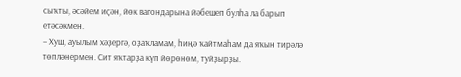сыҡты, әсәйем иҫән, йөк вагондарына йәбешеп булһа ла барып етәсәкмен.
– Хуш, ауылым хәҙергә, оҙаҡламам, һиңә ҡайтмаһам да яҡын тирәлә төпләнермен. Сит яҡтарҙа күп йөрөнөм, туйҙырҙы.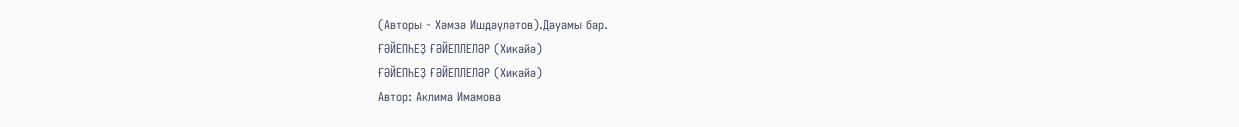(Авторы - Хәмзә Ишдәүләтов).Дауамы бар.
ҒӘЙЕПҺЕҘ ҒӘЙЕПЛЕЛӘР (Хикәйә)
ҒӘЙЕПҺЕҘ ҒӘЙЕПЛЕЛӘР (Хикәйә)
Автор: Аклима Имамова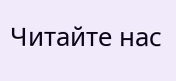Читайте нас